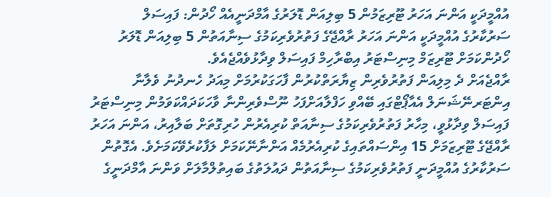އުއްމީދަކީ އަންނަ އަހަރު ޓޫރިޒަމުން 5 ބިލިއަން ޑޮލަރުގެ އާމްދަނީއެއް ހޯދުން: ފައިސަލް
ސަރުކާރުގެ އުއްމީދަކީ އަންނަ އަހަރު ރާއްޖޭގެ ފަތުރުވެރިކަމުގެ ސިނާއަތުން 5 ބިލިއަން ޑޮލަރު ހޯދުންކަމަށް ޓޫރިޒަމް މިނިސްޓަރު އިބްރާހިމް ފައިސަލް ވިދާޅުވެއްޖެއެވެ.
ރާއްޖެއަށް ދެ މިލިއަން ފަތުރުވެރިން ޒިޔާރަތްކުރުން ފާހަގަކުރުމަށް މިއަދު ހެނދުނު ވެލާނާ އިންޓަރނޭޝަނަލް އެއާޕޯޓްގައި ބޭއްވި ހަފްލާއަށްފަހު ނޫސްވެރިންނާ ވާހަކަދައްކަވަމުން މިނިސްޓަރު ފައިސަލް ވިދާޅުވީ، މިހާރު ފަތުރުވެރިކަމުގެ ސިނާއަތް ކުރިއެރުން ހުރިގޮތަށް ބަލާއިރު، އަންނަ އަހަރު ރާއްޖޭގެ ޓޫރިޒަމަށް 15 އިންސައްތައިގެ ކުރިއެރުމެއް އަންނާނޭކަމަށް ލަފާކުރެވޭކަމަށެވެ. އެގޮތުން ސަރުކާރުގެ އުއްމީދަނީ ފަތުރުވެރިކަމުގެ ސިނާއަތުން ދައުލަތުގެ ބައިތުލްމާލަށް ވަންނަ އާމްދަނީގެ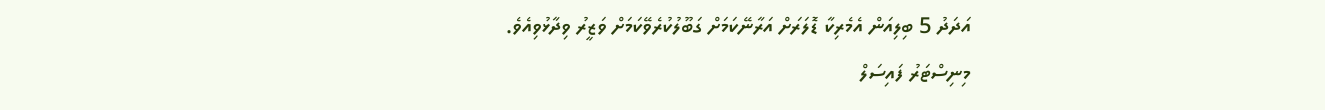އަދަދު 5 ބިލިއަން އެމެރިކާ ޑޮލަރަށް އަރާނޭކަމަށް ގަބޫލުކުރެވޭކަމަށް ވަޒީރު ވިދާޅުވިއެވެ.
މިނިސްޓަރު ފައިސަލް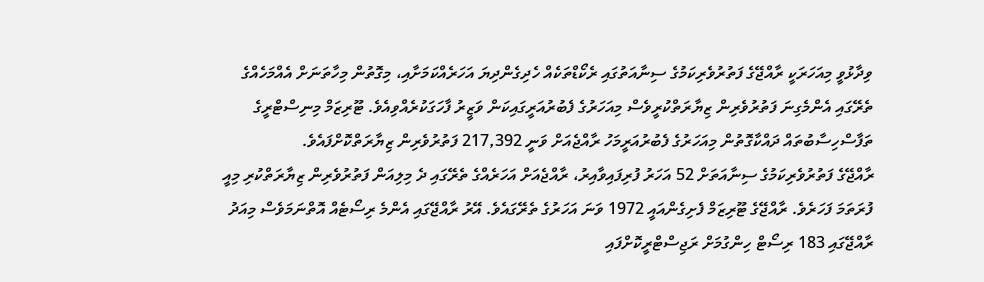ވިދާޅުވީ މިއަހަރަކީ ރާއްޖޭގެ ފަތުރުވެރިކަމުގެ ސިނާއަތުގައި ރެކޯޑްތަކެއް ހެދިގެންދިޔަ އަހަރެއްކަމަށާއި، މިގޮތުން މިހާތަނަށް އެއްމަހެއްގެ ތެރޭގައި އެންމެގިނަ ފަތުރުވެރިން ޒިޔާރަތްކުރީވެސް މިއަހަރުގެ ފެބުރުއަރީގައިކަން ވަޒީރު ފާހަގަކުރެއްވިއެވެ. ޓޫރިޒަމް މިނިސްޓްރީގެ ތަފާސްހިސާބުތައް ދައްކާގޮތުން މިއަހަރުގެ ފެބުރުއަރީމަހު ރާއްޖެއަށް ވަނީ 217,392 ފަތުރުވެރިން ޒިޔާރަތްކޮށްފައެވެ.
ރާއްޖޭގެ ފަތުރުވެރިކަމުގެ ސިނާއަތަށް 52 އަހަރު ފުރިފައިވާއިރު، ރާއްޖެއަށް އަހަރެއްގެ ތެރޭގައި ދެ މިލިއަން ފަތުރުވެރިން ޒިޔާރަތްކުރި މިއީ ފުރަތަމަ ފަހަރެވެ. ރާއްޖޭގެ ޓޫރިޒަމް ފެށިގެންއައީ 1972 ވަނަ އަހަރުގެ ތެރޭގައެވެ. އޭރު ރާއްޖޭގައި އެންމެ ރިސޯޓެއް އޮތްނަމަވެސް މިއަދު ރާއްޖޭގައި 183 ރިސޯޓް ހިންގުމަށް ރަޖިސްޓްރީކޮށްފައި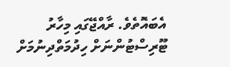އެބައޮތެވެ. ރާއްޖޭގައި މިހާރު ޓޫރިސްޓުންނަށް ހިދުމަތްދިނުމަށް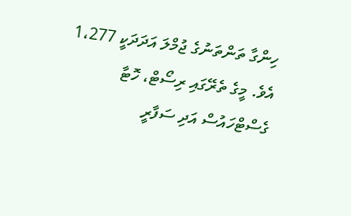ހިންގާ ތަންތަނުގެ ޖުމްލަ އަދަދަކީ 1،277 އެވެ. މީގެ ތެރޭގައި ރިސޯޓް، ހޮޓާ ގެސްޓްހައުސް އަދި ސަފާރީ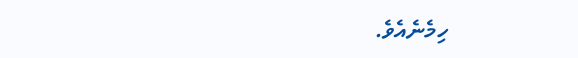ހިމެނެއެވެ.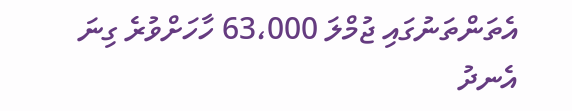އެތަންތަނުގައި ޖުމްލަ 63،000 ހާހަށްވުރެ ގިނަ އެނދު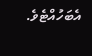އެބަހުއްޓެވެ.